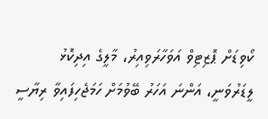ކޯވިޑަށް ޕޮޒިޓިވް އަވަހާރަވިއިރު، މާލީގެ އިދިކޮޅު ލީޑަރުވަނީ، އަންނަ އަހަރު ބޭވުމަށް ހަމަޖެހިފައިވާ ރިޔާސީ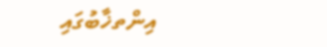އިންތޚާބުގައި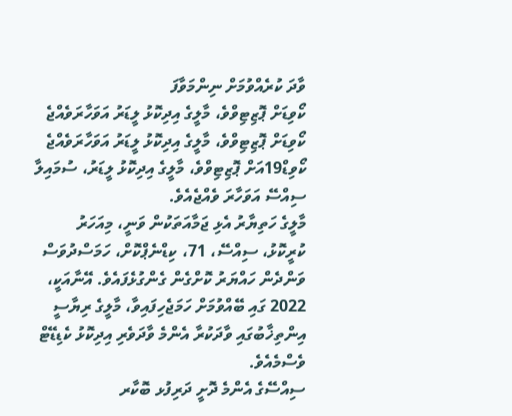ވާދަ ކުރެއްވުމަށް ނިންމަވާފަ
ކޯވިޑަށް ޕޮޒިޓިވްވެ، މާލީގެ އިދިކޮޅު ލީޑަރު އަވަހާރަވެއްޖެ
ކޯވިޑަށް ޕޮޒިޓިވްވެ، މާލީގެ އިދިކޮޅު ލީޑަރު އަވަހާރަވެއްޖެ
ކޯވިޑް19އަށް ޕޮޒިޓިވްވެ، މާލީގެ އިދިކޮޅު ލީޑަރު، ސުމައިލާ ސިއްސޭ އަވަހާރަ ވެއްޖެއެވެ.
މާލީގެ ހަތިޔާރު އެޅި ޖަމާއަތަކުން ވަނީ، މިއަހަރު ކުރީކޮޅު، ސިއްސޭ، 71، ކިޑްނެޕްކޮށް، ހަމަސްދުވަސް ވަންދެން ހައްޔަރު ކޮށްގެން ގެންގުޅެފައެވެ. އޭނާއަކީ، 2022 ގައި ބޭއްވުމަށް ހަމަޖެހިފައިވާ، މާލީގެ ރިޔާސީ އިންތިޚާބުގައި ވާދަކުރާ އެންމެ ވާދަވެރި އިދިކޮޅު ކެޑިޑޭޓް ވެސްމެއެވެ.
ސިއްސޭގެ އެންމެ ދޮށީ ދަރިފުޅ ބޮކާރ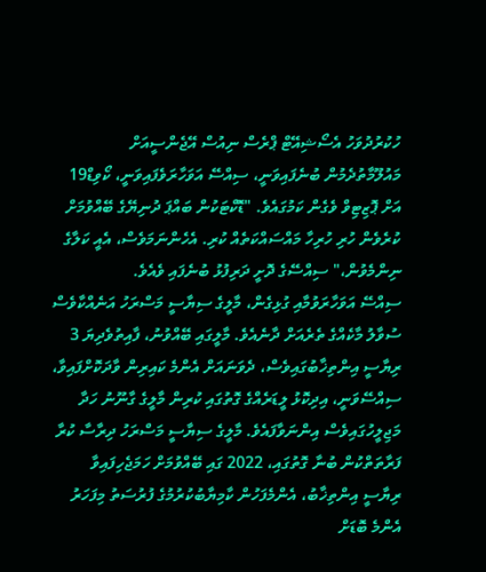ހުކުރުދުވަހު އެސޯޝިއޭޓް ޕްރެސް ނިއުސް އޭޖެންސީއަށް މައުލޫމާތުދެމުން ބުނެފައިވަނީ، ސިއްސޭ އަވަހާރަވެފައިވަނީ، ކޯވިޑް19 އަށް ޕޮޒިޓިވް ވެގެން ކަމުގައެވެ. "ޑޮކްޓަކުން ބައްޕަ ދުނިޔޭގެ ބޭއްވުމަށް ކުރެވެން ހުރި ހުރިހާ މައްސައްކަތެއް ކުރި. އެހެންނަމަވެސް، އެއީ ކަލާގެ ނިންމެވުން،" ސިއްސޭގެ ދޮށީ ދަރިފުޅު ބުނެފައި ވެއެވެ.
ސިއްސޭ އަވަހާރަވުމާއި ގުޅިގެން، މާލީގެ ސިޔާސީ މަސްރަހު އަނެއްކާވެސް ސުވާލު މާކެއްގެ ތެރެއަށް ދާނެއެވެ. މާލީގައި ބޭއްވުނު، ފާއިތުވެދިޔަ 3 ރިޔާސީ އިންތިޚާބުގައިވެސް، ދެވަނައަށް އެންމެ ކައިރިން ވާދަކޮށްފައިވާ، ސިއްސޭވަނީ، އިދިކޮޅު ލީޑަރެއްގެ ގޮތުގައި ކުރިން މާލީގެ ގާނޫނު ހަދާ މަޖިލީހުގައިވެސް އިންނަވާފައެވެ. މާލީގެ ސިޔާސީ މަސްރަހު ދިރާސާ ކުރާ ފަރާތަތްކުން ބުނާ ގޮތުގައި، 2022 ގައި ބޭއްވުމަށް ހަމަޖެހިފައިވާ ރިޔާސީ އިންތިޚާބު، އެންމެފަހުން ކާމިޔާބުކުރުމުގެ ފުރުސަތު މިފަހަރު އެންމެ ބޮޑަށް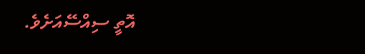އޮތީ ސިއްސޭއަށެވެ.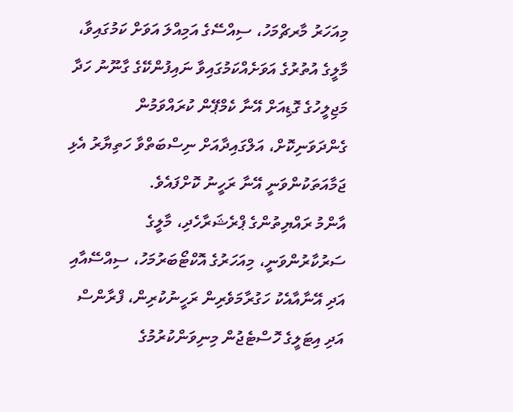މިއަހަރު މާރޗްމަހު، ސިއްސޭގެ އަމިއްލަ އަވަށް ކަމުގައިވާ، މާލީގެ އުތުރުގެ އަވަށެއްކަމުގައިވާ ނައިފުންކޭގެ ގާނޫނު ހަދާ މަޖިލީހުގެ ގޮޑިއަށް އޭނާ ކެމްޕޭން ކުރައްވަމުން ގެންދަވަނިކޮށް، އަލްގައިދާއަށް ނިސްބަތްވާ ހަތިޔާރު އެޅި ޖަމާއަތަކުންވަނީ އޭނާ ރަހީނު ކޮށްފައެވެ.
އާންމު ރައްޔިތުންގެ ޕްރެޝަރާހެދި، މާލީގެ ސަރުކާރުންވަނީ، މިއަހަރުގެ އޮކްޓޯބަރުމަހު، ސިއްސޭއާއި އަދި އޭނާއާއެކު ހަގުރާމަވެރިން ރަހީނުކުރިން، ފްރާންސް އަދި އިޓަލީގެ ހޮސްޓެޖުން މިނިވަންކުރުމުގެ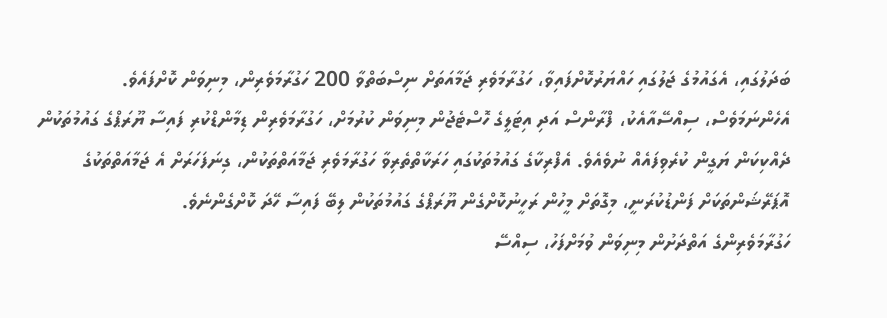ބަދަލުގައި، އެގައުމުގެ ޖަލުގައި ހައްޔަރުކޮށްފައިވާ، ހަގުރާމަވެރި ޖަމާއަތަށް ނިސްބަތްވާ 200 ހަގުރާމަވެރިން، މިނިވަން ކޮށްފައެވެ.
އެހެންނަމަވެސް، ސިއްސޭއާއެކު، ފްރާންސް އަދި އިޓަލީގެ ހޮސްޓެޖުން މިނިވަން ކުރުމަށް، ހަގުރާމަވެރިން ޑިމާންޑްކުރި ފައިސާ ޔޫރަޕްގެ ގައުމުތަކުން ދެއްކިކަން ޔަގީން ކުރެވިފައެއް ނުވެއެވެ. އެފްރިކާގެ ގައުމުތަކުގައި ހަރަކާތްތެރިވާ ހަގުރާމަވެރި ޖަމާއަތްތަކުން، ގިނަފަހަރަށް އެ ޖަމާއަތްތަކުގެ އޮޕަރޭޝަންތަކަށް ފަންޑުކުރަނީ، މިގޮތަށް މީހުން ރަހީނުކޮށްގެން ޔޫރަޕްގެ ގައުމުތަކުން ލިބޭ ފައިސާ ހޭދަ ކޮށްގެންނެވެ.
ހަގުރާމަވެރިންގެ އަތްދަށުން މިނިވަން ވުމަށްފަހު، ސިއްސޭ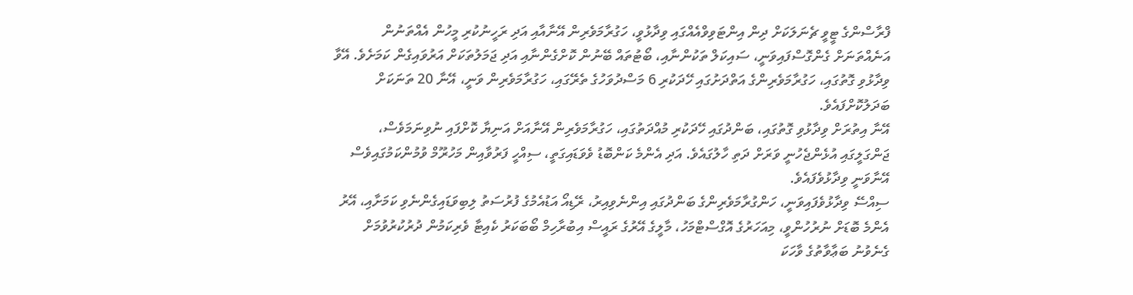ފްރާސްންގެ ޓީވީ ޗެނަލަކަށް ދިން އިންޓަވިވްއެއްގައި ވިދާޅުވީ، ހަގުރާމަވެރިން އޭނާއާއި އަދި ރަހީނުކުރި މީހުން އެއްތަނުން އަނެއްތަނަށް ގެންގޮސްފައިވަނީ، ސައިކަލް ތަކުންނާއި، ބޯޓުތައް ބޭނުން ކޮށްގެންނާއި އަދި ޖަމަލުތަކަށް އަރުވައިގެން ކަމަށެވެ. އޭވާ ވިދާޅުވި ގޮތުގައި، ހަގުރާމަވެރިންގެ އަތްދަށުގައި ހޭދަކުރި 6 މަސްދުވަހުގެ ތެރޭގައި، ހަގުރާމަވެރިން ވަނީ، އޭނާ 20 ތަނަކަށް ބަދަލުކޮށްފައެވެ.
އޭނާ އިތުރަށް ވިދާޅުވި ގޮތުގައި، ބަންދުގައި ހޭދަކުރި މުއްދަތުގައި، ހަގުރާމަވެރިން އޭނާއަށް އަނިޔާ ކޮށްފައި ނުވިނަމަވެސް، ޖަންގަލީގައި އުޅެންޖެހުނީ ވަރަށް ދަތި ހާލުގައެވެ. އަދި އެންމެ ކަންބޮޑު ވެވަޑައިގަތީ، ސިއްހީ ފަރުވާއިން މަހުރޫމް ވުމުންކަމުގައިވެސް އޭނާވަނީ ވިދާޅުވެފައެވެ.
ސިއްސޭ ވިދާޅުވެފައިވަނީ، ހަންގުރާމަވެރިންގެ ބަންދުގައި އިންނެވިއިރު، ރޭޑިއޯ އަޑުއެމުގެ ފުރުސަތު ލިބިވަޑައިގެންނެވި ކަމަށާއި، އޭރު އެންމެ ބޮޑަށް ނުރުހުންވީ، މިއަހަރުގެ އޮގްސްޓްމަހު، މާލީގެ އޭރުގެ ރައީސް އިބުރާހިމް ބޯބަކަރު ކެއިޓާ ވެރިކަމުން ދުރުކުރުވުމަށް ގެނެވުނު ބަޢާވާތުގެ ވާހަކަ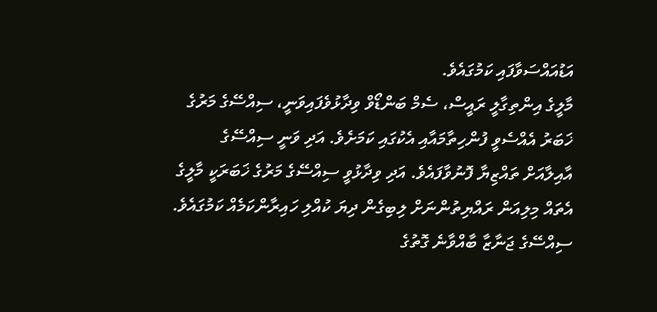އަޑުއައްސަވާފައި ކަމުގައެވެ.
މާލީގެ އިންތިގާލީ ރައީސް، ސެމް ބަންޑޯވް ވިދާޅުވެފައިވަނީ، ސިއްސޭގެ މަރުގެ ޚަބަރު އެއްސެވީ ފުންހިތާމައާއި އެކުގައި ކަމަށެވެ. އަދި ވަނީ ސިއްސޭގެ އާއިލާއަށް ތައްޒިޔާ ފޮނުވާފައެވެ. އަދި ވިދާޅުވީ ސިއްސޭގެ މަރުގެ ޚަބަރަކީ މާލީގެ އެތައް މިލިއަން ރައްޔިތުންނަށް ލިބިގެން ދިޔަ ކުއްލި ހައިރާންކަމެއް ކަމުގައެވެ.
ސިއްސޭގެ ޖަނާޒާ ބާއްވާނެ ގޮތުގެ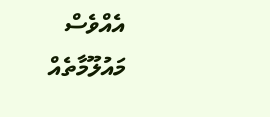އެއްވެސް މައުލޫމާތެއް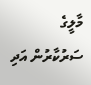މާލީގެ ސަރުކާރުން އަދި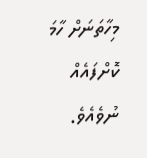މިހާތަނަށް ހާމަ ކޮށްފައެއް ނުވެއެވެ.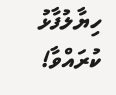ހިޔާލުފާޅު ކުރައްވާ!